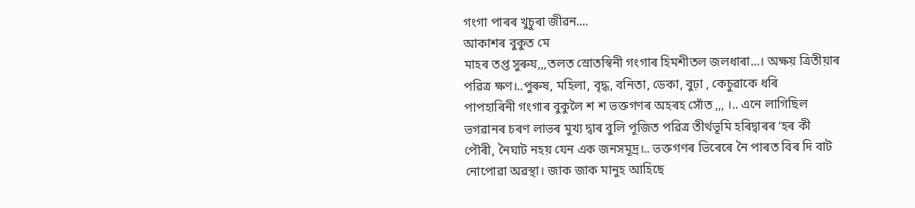গংগা পাৰৰ খুচুৰা জীৱন....
আকাশৰ বুকুত মে
মাহৰ তপ্ত সুৰুয,,,তলত স্রোতস্বিনী গংগাৰ হিমশীতল জলধাৰা...। অক্ষয় ত্রিতীয়াৰ পৱিত্র ক্ষণ।..পুৰুষ, মহিলা, বৃদ্ধ, বনিতা, ডেকা, বুঢ়া , কেচুৱাকে ধৰি
পাপহাৰিনী গংগাৰ বুকুলৈ শ শ ভক্তগণৰ অহৰহ সোঁত ,,, ।.. এনে লাগিছিল ভগৱানৰ চৰণ লাভৰ মুখ্য দ্বাৰ বুলি পূজিত পৱিত্র তীর্থভূমি হৰিদ্বাৰৰ ‘হৰ কী পৌৰী, নৈঘাট নহয় যেন এক জনসমূদ্র।.. ভক্তগণৰ ভিৰেৰে নৈ পাৰত বিৰ দি বাট নোপোৱা অৱস্থা। জাক জাক মানুহ আহিছে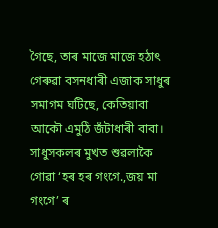গৈছে, তাৰ মাজে মাজে হঠাৎ গেৰুৱা বসনধাৰী এজাক সাধুৰ সমাগম ঘটিছে, কেতিয়াবা আকৌ এমুঠি জঁটাধাৰী বাবা। সাধুসকলৰ মুখত শুৱলাকৈ গোৱা ‘হৰ হৰ গংগে.,জয় মা গংগে’ ৰ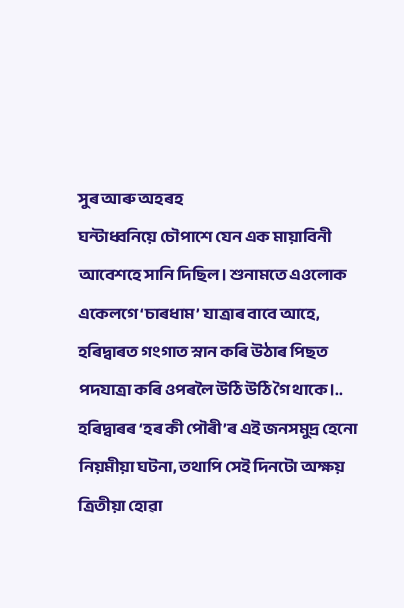সুৰ আৰু অহৰহ
ঘন্টাধ্বনিয়ে চৌপাশে যেন এক মায়াবিনী আবেশহে সানি দিছিল। শুনামতে এওলোক একেলগে ‘চাৰধাম’ যাত্রাৰ বাবে আহে, হৰিদ্বাৰত গংগাত স্নান কৰি উঠাৰ পিছত পদযাত্রা কৰি ওপৰলৈ উঠি উঠি গৈ থাকে।..
হৰিদ্বাৰৰ ‘হৰ কী পৌৰী’ৰ এই জনসমুদ্র হেনো নিয়মীয়া ঘটনা, তথাপি সেই দিনটো অক্ষয় ত্রিতীয়া হোৱা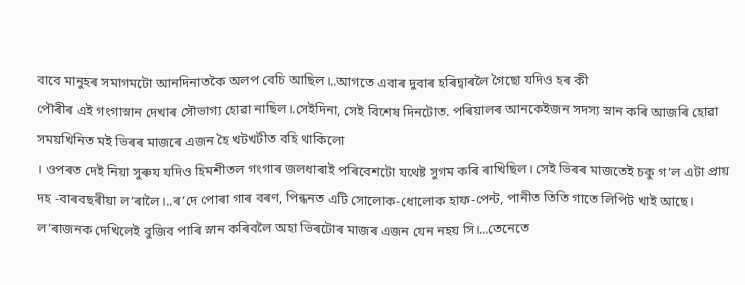বাবে মানুহৰ সমাগমটো আনদিনাতকৈ অলপ বেচি আছিল।..আগতে এবাৰ দুবাৰ হৰিদ্বাৰলৈ গৈছো যদিও হৰ কী
পৌৰীৰ এই গংগাস্নান দেখাৰ সৌভাগ্য হোৱা নাছিল।.সেইদিনা, সেই বিশেষ দিনটোত. পৰিয়ালৰ আনকেইজন সদস্য স্নান কৰি আজৰি হোৱা সময়খিনিত মই ভিৰৰ মাজৰে এজন হৈ খটখটীত বহি থাকিলো
। ওপৰত দেই নিয়া সুৰুয যদিও হিমশীতল গংগাৰ জলধাৰাই পৰিবেশটো যথেষ্ট সুগম কৰি ৰাখিছিল। সেই ভিৰৰ মাজতেই চকু গ’ল এটা প্রায় দহ -বাৰবছৰীয়া ল’ৰালৈ।..ৰ’দে পোৰা গাৰ বৰণ, পিন্ধনত এটি সোলোক-ধোলোক হাফ-পেন্ট, পানীত তিতি গাতে লিপিট খাই আছে। ল’ৰাজনক দেখিলেই বুজিব পাৰি স্নান কৰিবলৈ অহা ভিৰটোৰ মাজৰ এজন যেন নহয় সি।...তেনেতে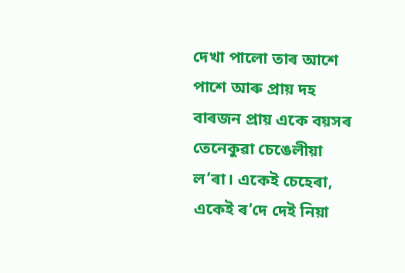দেখা পালো তাৰ আশে
পাশে আৰু প্রায় দহ বাৰজন প্রায় একে বয়সৰ তেনেকুৱা চেঙেলীয়া
ল’ৰা। একেই চেহেৰা, একেই ৰ’দে দেই নিয়া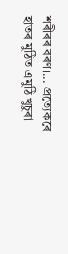শৰীৰৰ বৰণ।... প্রত্যেকৰে হাতৰ মুঠিত এমুঠি খুচুৰা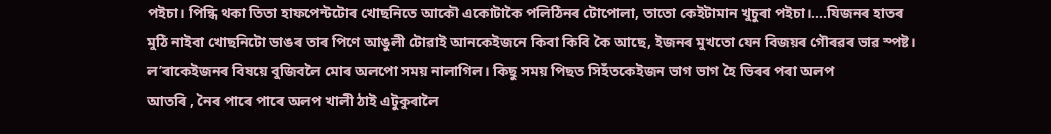পইচা। পিন্ধি থকা তিতা হাফপেন্টটোৰ খোছনিতে আকৌ একোটাকৈ পলিঠিনৰ টোপোলা, তাতো কেইটামান খুচুৰা পইচা।....যিজনৰ হাতৰ
মুঠি নাইবা খোছনিটো ডাঙৰ তাৰ পিণে আঙুলী টোৱাই আনকেইজনে কিবা কিবি কৈ আছে, ইজনৰ মুখতো যেন বিজয়ৰ গৌৰৱৰ ভাৱ স্পষ্ট।
ল’ৰাকেইজনৰ বিষয়ে বুজিবলৈ মোৰ অলপো সময় নালাগিল। কিছু সময় পিছত সিহঁতকেইজন ভাগ ভাগ হৈ ভিৰৰ পৰা অলপ
আতৰি , নৈৰ পাৰে পাৰে অলপ খালী ঠাই এটুকুৰালৈ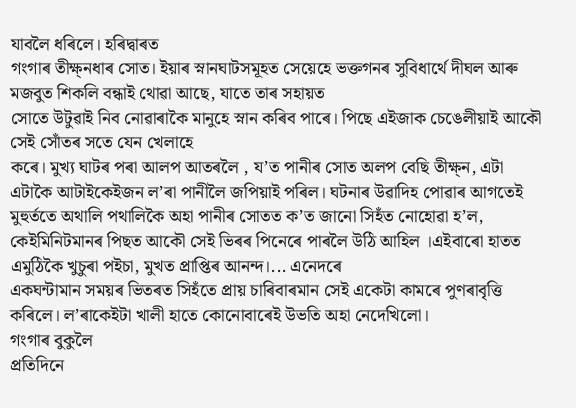যাবলৈ ধৰিলে। হৰিদ্বাৰত
গংগাৰ তীক্ষ্নধাৰ সোত। ইয়াৰ স্নানঘাটসমূহত সেয়েহে ভক্তগনৰ সুবিধার্থে দীঘল আৰু মজবুত শিকলি বন্ধাই থোৱা আছে, যাতে তাৰ সহায়ত
সোতে উটুৱাই নিব নোৱাৰাকৈ মানুহে স্নান কৰিব পাৰে। পিছে এইজাক চেঙেলীয়াই আকৌ সেই সোঁতৰ সতে যেন খেলাহে
কৰে। মুখ্য ঘাটৰ পৰা আলপ আতৰলৈ , য’ত পানীৰ সোত অলপ বেছি তীক্ষ্ন, এটা এটাকৈ আটাইকেইজন ল’ৰা পানীলৈ জপিয়াই পৰিল। ঘটনাৰ উৱাদিহ পোৱাৰ আগতেই মুহুর্ততে অথালি পথালিকৈ অহা পানীৰ সোতত ক’ত জানো সিহঁত নোহোৱা হ’ল, কেইমিনিটমানৰ পিছত আকৌ সেই ভিৰৰ পিনেৰে পাৰলৈ উঠি আহিল ।এইবাৰো হাতত এমুঠিকৈ খুচুৰা পইচা, মুখত প্রাপ্তিৰ আনন্দ।... এনেদৰে
একঘন্টামান সময়ৰ ভিতৰত সিহঁতে প্রায় চাৰিবাৰমান সেই একেটা কামৰে পুণৰাবৃত্তি কৰিলে। ল’ৰাকেইটা খালী হাতে কোনোবাৰেই উভতি অহা নেদেখিলো।
গংগাৰ বুকুলৈ
প্রতিদিনে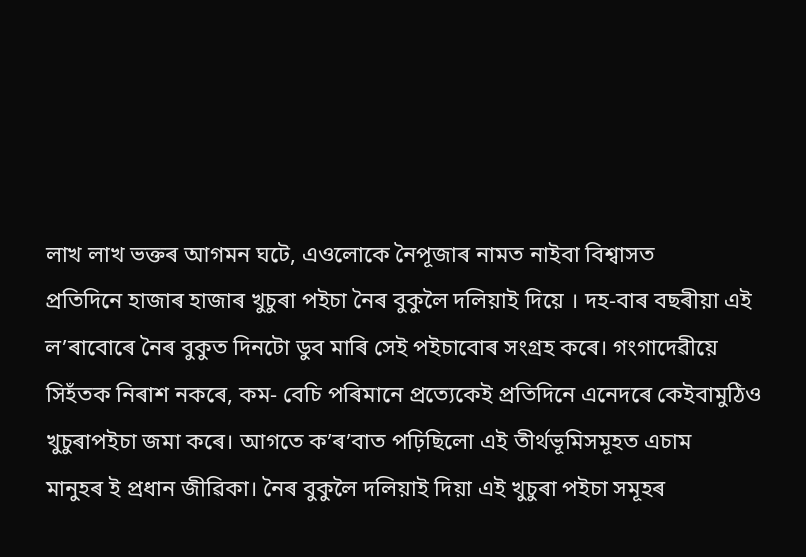লাখ লাখ ভক্তৰ আগমন ঘটে, এওলোকে নৈপূজাৰ নামত নাইবা বিশ্বাসত
প্রতিদিনে হাজাৰ হাজাৰ খুচুৰা পইচা নৈৰ বুকুলৈ দলিয়াই দিয়ে । দহ-বাৰ বছৰীয়া এই ল’ৰাবোৰে নৈৰ বুকুত দিনটো ডুব মাৰি সেই পইচাবোৰ সংগ্রহ কৰে। গংগাদেৱীয়ে
সিহঁতক নিৰাশ নকৰে, কম- বেচি পৰিমানে প্রত্যেকেই প্রতিদিনে এনেদৰে কেইবামুঠিও খুচুৰাপইচা জমা কৰে। আগতে ক’ৰ’বাত পঢ়িছিলো এই তীর্থভূমিসমূহত এচাম
মানুহৰ ই প্রধান জীৱিকা। নৈৰ বুকুলৈ দলিয়াই দিয়া এই খুচুৰা পইচা সমূহৰ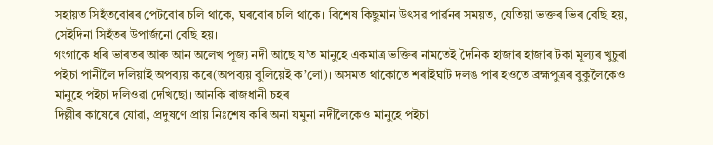সহায়ত সিহঁতবোৰৰ পেটবোৰ চলি থাকে, ঘৰবোৰ চলি থাকে। বিশেষ কিছুমান উৎসৱ পার্ৱনৰ সময়ত, যেতিয়া ভক্তৰ ভিৰ বেছি হয়, সেইদিনা সিহঁতৰ উপার্জনো বেছি হয়।
গংগাকে ধৰি ভাৰতৰ আৰু আন অলেখ পূজ্য নদী আছে য’ত মানুহে একমাত্র ভক্তিৰ নামতেই দৈনিক হাজাৰ হাজাৰ টকা মূল্যৰ খুচুৰা পইচা পানীলৈ দলিয়াই অপব্যয় কৰে(অপব্যয় বুলিয়েই ক’লো)। অসমত থাকোতে শৰাইঘাট দলঙ পাৰ হওতে ব্রহ্মপুত্রৰ বুকুলৈকেও মানুহে পইচা দলিওৱা দেখিছো। আনকি ৰাজধানী চহৰ
দিল্লীৰ কাষেৰে যোৱা, প্রদুষণে প্রায় নিঃশেষ কৰি অনা যমুনা নদীলৈকেও মানুহে পইচা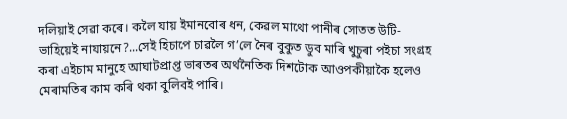দলিয়াই সেৱা কৰে। কলৈ যায় ইমানবোৰ ধন, কেৱল মাথো পানীৰ সোতত উটি-ভাহিয়েই নাযায়নে?...সেই হিচাপে চাৱলৈ গ’লে নৈৰ বুকুত ডুব মাৰি খুচুৰা পইচা সংগ্রহ কৰা এইচাম মানুহে আঘাটপ্রাপ্ত ভাৰতৰ অর্থনৈতিক দিশটোক আওপকীয়াকৈ হলেও মেৰামতিৰ কাম কৰি থকা বুলিবই পাৰি।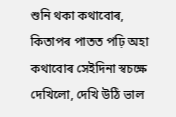শুনি থকা কথাবোৰ, কিতাপৰ পাতত পঢ়ি অহা কথাবোৰ সেইদিনা স্বচক্ষে দেখিলো, দেখি উঠি ভাল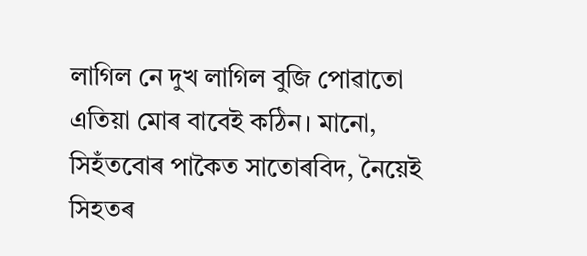লাগিল নে দুখ লাগিল বুজি পোৱাতো এতিয়া মোৰ বাবেই কঠিন। মানো, সিহঁতবোৰ পাকৈত সাতোৰবিদ, নৈয়েই সিহতৰ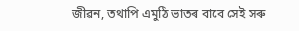জীৱন, তথাপি এমুঠি ভাতৰ বাবে সেই সৰু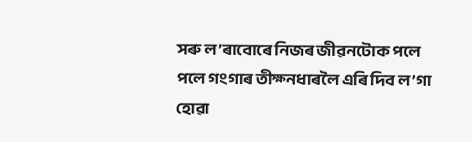সৰু ল’ৰাবোৰে নিজৰ জীৱনটোক পলে পলে গংগাৰ তীক্ষ্নধাৰলৈ এৰি দিব ল’গা হোৱা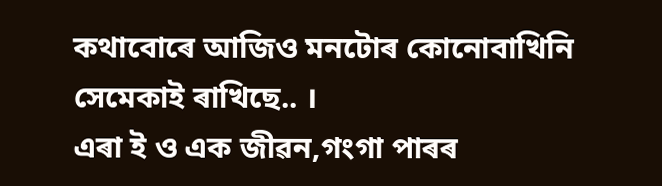কথাবোৰে আজিও মনটোৰ কোনোবাখিনি সেমেকাই ৰাখিছে.. ।
এৰা ই ও এক জীৱন,গংগা পাৰৰ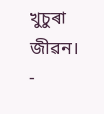খুচুৰা জীৱন।
-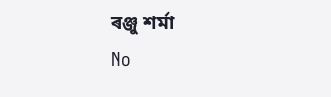ৰঞ্জু শৰ্মা
No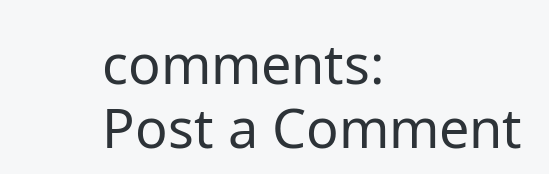comments:
Post a Comment